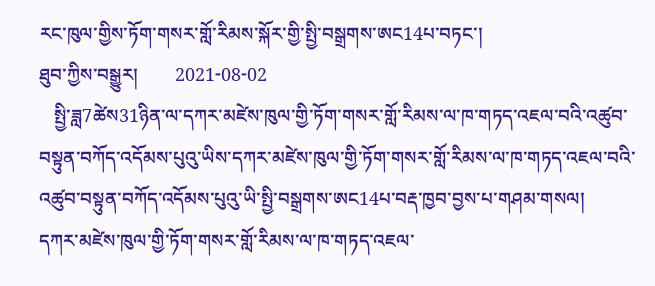རང་ཁུལ་གྱིས་ཏོག་གསར་གློ་རིམས་སྐོར་གྱི་སྤྱི་བསྒྲགས་ཨང14པ་བཏང་།
ཐུབ་ཀྱིས་བསྒྱུར།        2021-08-02
   སྤྱི་ཟླ7ཚེས31ཉིན་ལ་དཀར་མཛེས་ཁུལ་གྱི་ཏོག་གསར་གློ་རིམས་ལ་ཁ་གཏད་འཇལ་བའི་འཚུབ་བསྟུན་བཀོད་འདོམས་པུའུ་ཡིས་དཀར་མཛེས་ཁུལ་གྱི་ཏོག་གསར་གློ་རིམས་ལ་ཁ་གཏད་འཇལ་བའི་འཚུབ་བསྟུན་བཀོད་འདོམས་པུའུ་ཡི་སྤྱི་བསྒྲགས་ཨང14པ་བརྡ་ཁྱབ་བྱས་པ་གཤམ་གསལ།
དཀར་མཛེས་ཁུལ་གྱི་ཏོག་གསར་གློ་རིམས་ལ་ཁ་གཏད་འཇལ་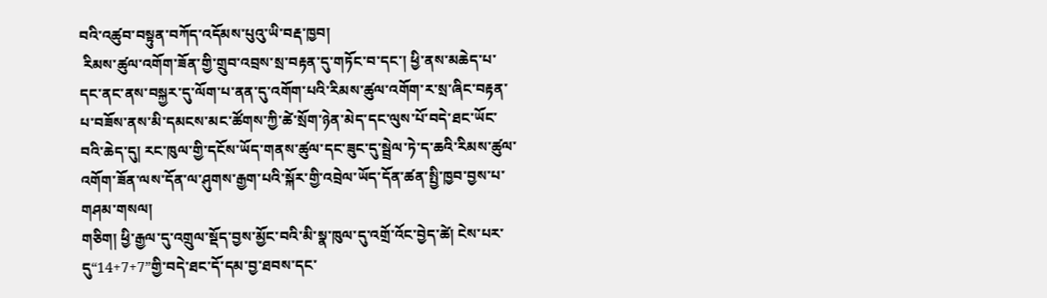བའི་འཚུབ་བསྟུན་བཀོད་འདོམས་པུའུ་ཡི་བརྡ་ཁྱབ།
 རིམས་ཚུལ་འགོག་ཟོན་གྱི་གྲུབ་འབྲས་སྲ་བརྟན་དུ་གཏོང་བ་དང་། ཕྱི་ནས་མཆེད་པ་དང་ནང་ནས་བསྐྱར་དུ་ལོག་པ་ནན་དུ་འགོག་པའི་རིམས་ཚུལ་འགོག་ར་སྲ་ཞིང་བརྟན་པ་བཟོས་ནས་མི་དམངས་མང་ཚོགས་ཀྱི་ཚེ་སྲོག་ཉེན་མེད་དང་ལུས་པོ་བདེ་ཐང་ཡོང་བའི་ཆེད་དུ། རང་ཁུལ་གྱི་དངོས་ཡོད་གནས་ཚུལ་དང་ཟུང་དུ་སྦྲེལ་ཏེ་ད་ཆའི་རིམས་ཚུལ་འགོག་ཟོན་ལས་དོན་ལ་ཤུགས་རྒྱག་པའི་སྐོར་གྱི་འབྲེལ་ཡོད་དོན་ཚན་སྤྱི་ཁྱབ་བྱས་པ་གཤམ་གསལ།
གཅིག། ཕྱི་རྒྱལ་དུ་འགྲུལ་སྡོད་བྱས་མྱོང་བའི་མི་སྣ་ཁུལ་དུ་འགྲོ་འོང་བྱེད་ཚེ། ངེས་པར་དུ“14+7+7”གྱི་བདེ་ཐང་དོ་དམ་བྱ་ཐབས་དང་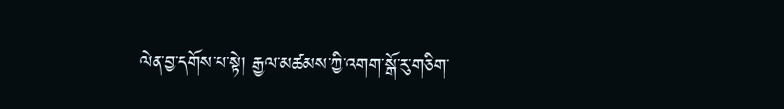ལེན་བྱ་དགོས་པ་སྟེ། རྒྱལ་མཚམས་ཀྱི་འགག་སྒོ་རུ་གཅིག་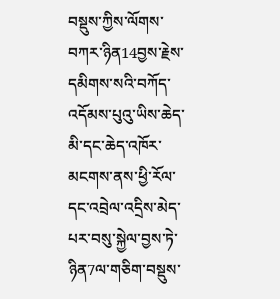བསྡུས་ཀྱིས་ལོགས་བཀར་ཉིན14བྱས་རྗེས་དམིགས་སའི་བཀོད་འདོམས་པུའུ་ཡིས་ཆེད་མི་དང་ཆེད་འཁོར་མངགས་ནས་ཕྱི་རོལ་དང་འབྲེལ་འདྲིས་མེད་པར་བསུ་སྐྱེལ་བྱས་ཏེ་ཉིན7ལ་གཅིག་བསྡུས་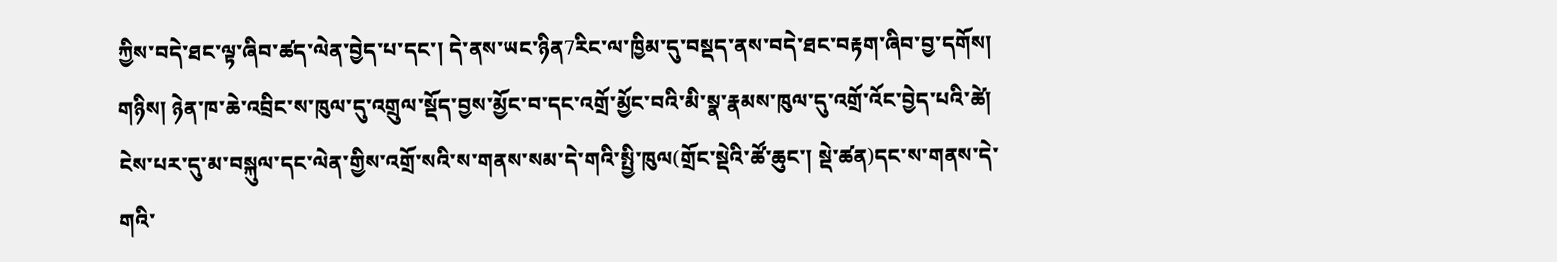ཀྱིས་བདེ་ཐང་ལྟ་ཞིབ་ཚད་ལེན་བྱེད་པ་དང་། དེ་ནས་ཡང་ཉིན7རིང་ལ་ཁྱིམ་དུ་བསྡད་ནས་བདེ་ཐང་བརྟག་ཞིབ་བྱ་དགོས།
གཉིས། ཉེན་ཁ་ཆེ་འབྲིང་ས་ཁུལ་དུ་འགྲུལ་སྡོད་བྱས་མྱོང་བ་དང་འགྲོ་མྱོང་བའི་མི་སྣ་རྣམས་ཁུལ་དུ་འགྲོ་འོང་བྱེད་པའི་ཚེ། ངེས་པར་དུ་མ་བསྐུལ་དང་ལེན་གྱིས་འགྲོ་སའི་ས་གནས་སམ་དེ་གའི་སྤྱི་ཁུལ(གྲོང་སྡེའི་ཚོ་ཆུང་། སྡེ་ཚན)དང་ས་གནས་དེ་གའི་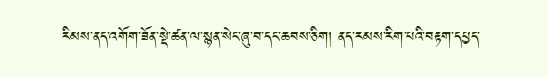རིམས་ནད་འགོག་ཟོན་སྡེ་ཚན་ལ་སྙན་སེང་ཞུ་བ་དང་ཆབས་ཅིག། ནད་རམས་རིག་པའི་བརྟག་དཔྱད་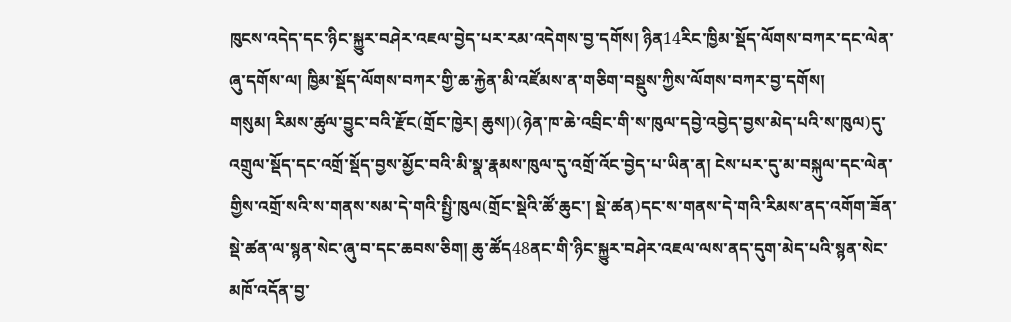ཁུངས་འདེད་དང་ཉིང་སྐྱུར་བཤེར་འཇལ་བྱེད་པར་རམ་འདེགས་བྱ་དགོས། ཉིན14རིང་ཁྱིམ་སྡོད་ལོགས་བཀར་དང་ལེན་ཞུ་དགོས་ལ། ཁྱིམ་སྡོད་ལོགས་བཀར་གྱི་ཆ་རྐྱེན་མི་འཛོམས་ན་གཅིག་བསྡུས་ཀྱིས་ལོགས་བཀར་བྱ་དགོས།
གསུམ། རིམས་ཚུལ་བྱུང་བའི་རྫོང(གྲོང་ཁྱེར། ཆུས།)(ཉེན་ཁ་ཆེ་འབྲིང་གི་ས་ཁུལ་དབྱེ་འབྱེད་བྱས་མེད་པའི་ས་ཁུལ)དུ་འགྲུལ་སྡོད་དང་འགྲོ་སྡོད་བྱས་མྱོང་བའི་མི་སྣ་རྣམས་ཁུལ་དུ་འགྲོ་འོང་བྱེད་པ་ཡིན་ན། ངེས་པར་དུ་མ་བསྐུལ་དང་ལེན་གྱིས་འགྲོ་སའི་ས་གནས་སམ་དེ་གའི་སྤྱི་ཁུལ(གྲོང་སྡེའི་ཚོ་ཆུང་། སྡེ་ཚན)དང་ས་གནས་དེ་གའི་རིམས་ནད་འགོག་ཟོན་སྡེ་ཚན་ལ་སྙན་སེང་ཞུ་བ་དང་ཆབས་ཅིག། ཆུ་ཚོད48ནང་གི་ཉིང་སྐྱུར་བཤེར་འཇལ་ལས་ནད་དུག་མེད་པའི་སྙན་སེང་མཁོ་འདོན་བྱ་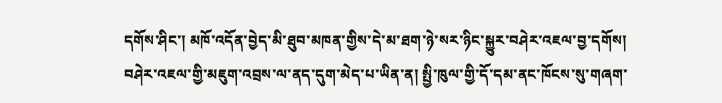དགོས་ཤིང་། མཁོ་འདོན་བྱེད་མི་ཐུབ་མཁན་གྱིས་དེ་མ་ཐག་ཉེ་སར་ཉིང་སྐྱུར་བཤེར་འཇལ་བྱ་དགོས། བཤེར་འཇལ་གྱི་མཇུག་འབྲས་ལ་ནད་དུག་མེད་པ་ཡིན་ན། སྤྱི་ཁུལ་གྱི་དོ་དམ་ནང་ཁོངས་སུ་གཞག་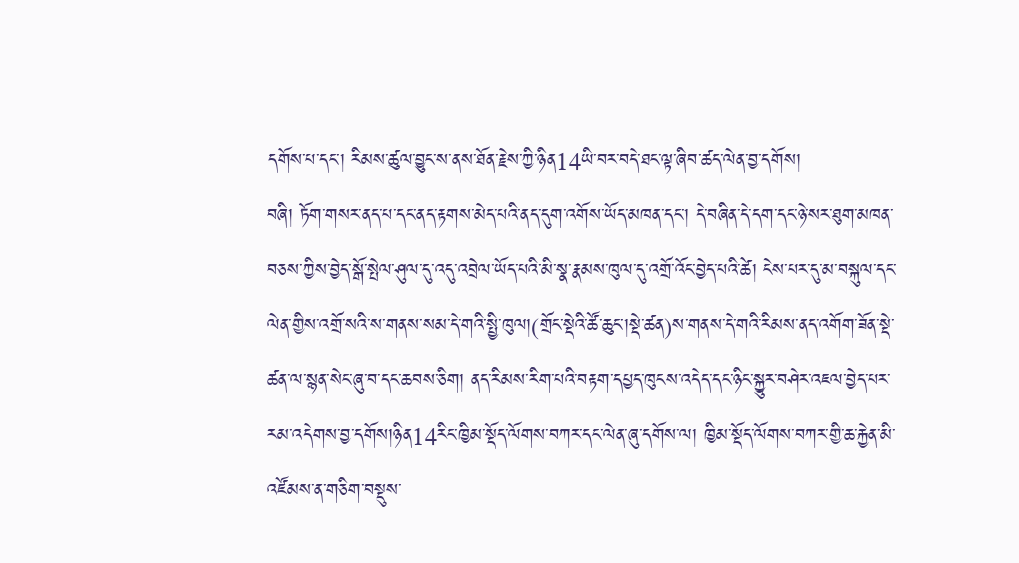དགོས་པ་དང་། རིམས་ཚུལ་བྱུང་ས་ནས་ཐོན་རྗེས་ཀྱི་ཉིན14ཡི་བར་བདེ་ཐང་ལྟ་ཞིབ་ཚད་ལེན་བྱ་དགོས།
བཞི། ཏོག་གསར་ནད་པ་དང་ནད་རྟགས་མེད་པའི་ནད་དུག་འགོས་ཡོད་མཁན་དང་། དེ་བཞིན་དེ་དག་དང་ཉེ་སར་ཐུག་མཁན་བཅས་ཀྱིས་བྱེད་སྒོ་སྤེལ་ཤུལ་དུ་འདུ་འབྲེལ་ཡོད་པའི་མི་སྣ་རྣམས་ཁུལ་དུ་འགྲོ་འོང་བྱེད་པའི་ཚེ། ངེས་པར་དུ་མ་བསྐུལ་དང་ལེན་གྱིས་འགྲོ་སའི་ས་གནས་སམ་དེ་གའི་སྤྱི་ཁུལ།(གྲོང་སྡེའི་ཚོ་ཆུང་།སྡེ་ཚན)ས་གནས་དེ་གའི་རིམས་ནད་འགོག་ཟོན་སྡེ་ཚན་ལ་སྙན་སེང་ཞུ་བ་དང་ཆབས་ཅིག། ནད་རིམས་རིག་པའི་བརྟག་དཔྱད་ཁུངས་འདེད་དང་ཉིང་སྐྱུར་བཤེར་འཇལ་བྱེད་པར་རམ་འདེགས་བྱ་དགོས།ཉིན14རིང་ཁྱིམ་སྡོད་ལོགས་བཀར་དང་ལེན་ཞུ་དགོས་ལ། ཁྱིམ་སྡོད་ལོགས་བཀར་གྱི་ཆ་རྐྱེན་མི་འཛོམས་ན་གཅིག་བསྡུས་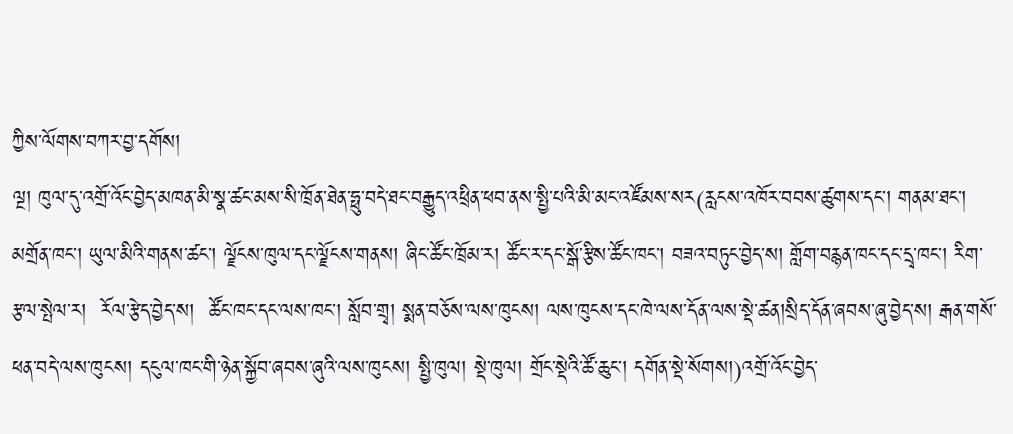ཀྱིས་ལོགས་བཀར་བྱ་དགོས།
ལྔ། ཁུལ་དུ་འགྲོ་འོང་བྱེད་མཁན་མི་སྣ་ཚང་མས་སི་ཁྲོན་ཐེན་ཧྥུ་བདེ་ཐང་བརྒྱུད་འཕྲིན་ཕབ་ནས་སྤྱི་པའི་མི་མང་འཛོམས་སར(རླངས་འཁོར་བབས་ཚུགས་དང་། གནམ་ཐང་། མགྲོན་ཁང་། ཡུལ་མིའི་གནས་ཚང་། ལྗོངས་ཁུལ་དང་ལྗོངས་གནས། ཞིང་ཚོང་ཁྲོམ་ར། ཚོང་ར་དང་སྒོ་རྩིས་ཚོང་ཁང་། བཟའ་བཏུང་བྱེད་ས། གློག་བརྙན་ཁང་དང་དྲྭ་ཁང་། རིག་རྩལ་སྤེལ་ར།  རོལ་རྩེད་བྱེད་ས།  ཚོང་ཁང་དང་ལས་ཁང་། སློབ་གྲྭ། སྨན་བཅོས་ལས་ཁུངས། ལས་ཁུངས་དང་ཁེ་ལས་དོན་ལས་སྡེ་ཚན།སྲིད་དོན་ཞབས་ཞུ་བྱེད་ས། རྒན་གསོ་ཕན་བདེ་ལས་ཁུངས། དངུལ་ཁང་གི་ཉེན་སྐྱོབ་ཞབས་ཞུའི་ལས་ཁུངས། སྤྱི་ཁུལ། སྡེ་ཁུལ། གྲོང་སྡེའི་ཚོ་ཆུང་། དགོན་སྡེ་སོགས།)འགྲོ་འོང་བྱེད་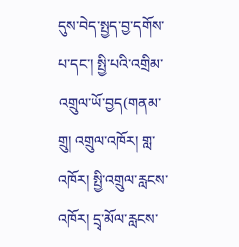དུས་བེད་སྤྱད་བྱ་དགོས་པ་དང་། སྤྱི་པའི་འགྲིམ་འགྲུལ་ཡོ་བྱད(གནམ་གྲུ། འགྲུལ་འཁོར། གླ་འཁོར། སྤྱི་འགྲུལ་རླངས་འཁོར། དྲྭ་མོལ་རླངས་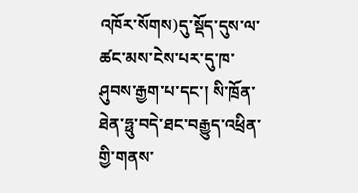འཁོར་སོགས)དུ་སྡོད་དུས་ལ་ཚང་མས་ངེས་པར་དུ་ཁ་ཤུབས་རྒྱག་པ་དང་། སི་ཁྲོན་ཐེན་ཧྥུ་བདེ་ཐང་བརྒྱུད་འཕྲིན་གྱི་གནས་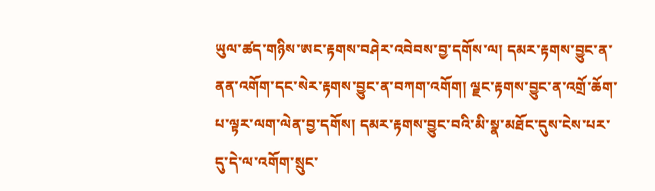ཡུལ་ཚད་གཉིས་ཨང་རྟགས་བཤེར་འབེབས་བྱ་དགོས་ལ། དམར་རྟགས་བྱུང་ན་ནན་འགོག་དང་སེར་རྟགས་བྱུང་ན་བཀག་འགོག། ལྗང་རྟགས་བྱུང་ན་འགྲོ་ཆོག་པ་ལྟར་ལག་ལེན་བྱ་དགོས། དམར་རྟགས་བྱུང་བའི་མི་སྣ་མཐོང་དུས་ངེས་པར་དུ་དེ་ལ་འགོག་སྲུང་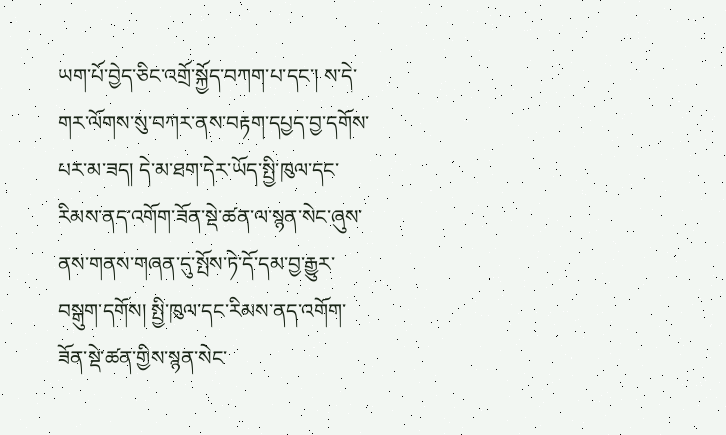ཡག་པོ་བྱེད་ཅིང་འགྲོ་སྐྱོད་བཀག་པ་དང་། ས་དེ་གར་ལོགས་སུ་བཀར་ནས་བརྟག་དཔྱད་བྱ་དགོས་པར་མ་ཟད། དེ་མ་ཐག་དེར་ཡོད་སྤྱི་ཁུལ་དང་རིམས་ནད་འགོག་ཟོན་སྡེ་ཚན་ལ་སྙན་སེང་ཞུས་ནས་གནས་གཞན་དུ་སྤོས་ཏེ་དོ་དམ་བྱ་རྒྱུར་བསྒུག་དགོས། སྤྱི་ཁུལ་དང་རིམས་ནད་འགོག་ཟོན་སྡེ་ཚན་གྱིས་སྙན་སེང་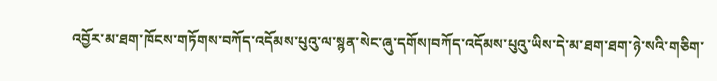འབྱོར་མ་ཐག་ཁོངས་གཏོགས་བཀོད་འདོམས་པུའུ་ལ་སྙན་སེང་ཞུ་དགོས།བཀོད་འདོམས་པུའུ་ཡིས་དེ་མ་ཐག་ཐག་ཉེ་སའི་གཅིག་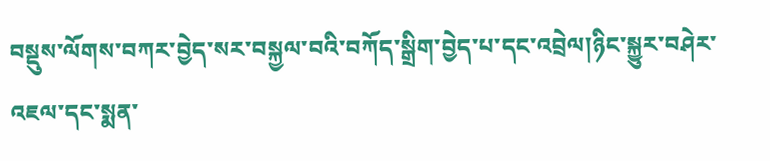བསྡུས་ལོགས་བཀར་བྱེད་སར་བསྐྱལ་བའི་བཀོད་སྒྲིག་བྱེད་པ་དང་འབྲེལ།ཉིང་སྐྱུར་བཤེར་འཇལ་དང་སྨན་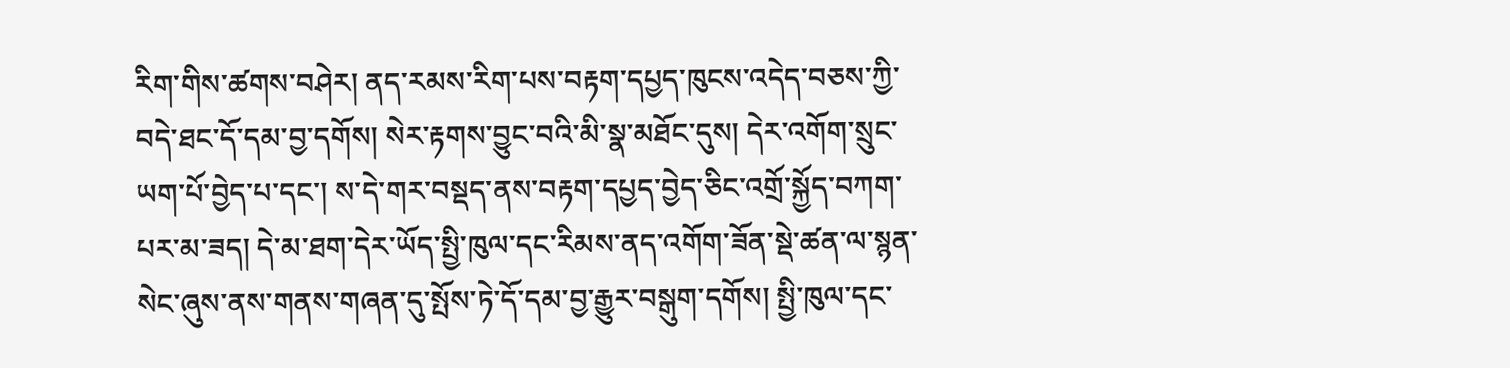རིག་གིས་ཚགས་བཤེར། ནད་རམས་རིག་པས་བརྟག་དཔྱད་ཁུངས་འདེད་བཅས་ཀྱི་བདེ་ཐང་དོ་དམ་བྱ་དགོས། སེར་རྟགས་བྱུང་བའི་མི་སྣ་མཐོང་དུས། དེར་འགོག་སྲུང་ཡག་པོ་བྱེད་པ་དང་། ས་དེ་གར་བསྡད་ནས་བརྟག་དཔྱད་བྱེད་ཅིང་འགྲོ་སྐྱོད་བཀག་པར་མ་ཟད། དེ་མ་ཐག་དེར་ཡོད་སྤྱི་ཁུལ་དང་རིམས་ནད་འགོག་ཟོན་སྡེ་ཚན་ལ་སྙན་སེང་ཞུས་ནས་གནས་གཞན་དུ་སྤོས་ཏེ་དོ་དམ་བྱ་རྒྱུར་བསྒུག་དགོས། སྤྱི་ཁུལ་དང་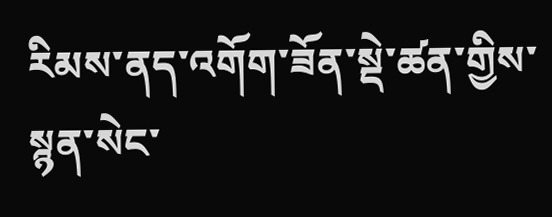རིམས་ནད་འགོག་ཟོན་སྡེ་ཚན་གྱིས་སྙན་སེང་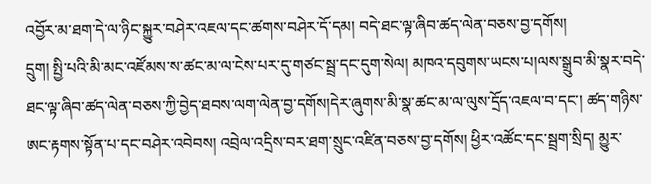འབྱོར་མ་ཐག་དེ་ལ་ཉིང་སྐྱུར་བཤེར་འཇལ་དང་ཚགས་བཤེར་དོ་དམ། བདེ་ཐང་ལྟ་ཞིབ་ཚད་ལེན་བཅས་བྱ་དགོས།
དྲུག། སྤྱི་པའི་མི་མང་འཛོམས་ས་ཚང་མ་ལ་ངེས་པར་དུ་གཙང་སྦྲ་དང་དུག་སེལ། མཁའ་དབུགས་ཡངས་པ།ལས་སྒྲུབ་མི་སྣར་བདེ་ཐང་ལྟ་ཞིབ་ཚད་ལེན་བཅས་ཀྱི་བྱེད་ཐབས་ལག་ལེན་བྱ་དགོས།དེར་ཞུགས་མི་སྣ་ཚང་མ་ལ་ལུས་དྲོད་འཇལ་བ་དང་། ཚད་གཉིས་ཨང་རྟགས་སྟོན་པ་དང་བཤེར་འབེབས། འབྲེལ་འདྲིས་བར་ཐག་སྲུང་འཛིན་བཅས་བྱ་དགོས། ཕྱིར་འཚོང་དང་སྦྲག་སྲིད། མྱུར་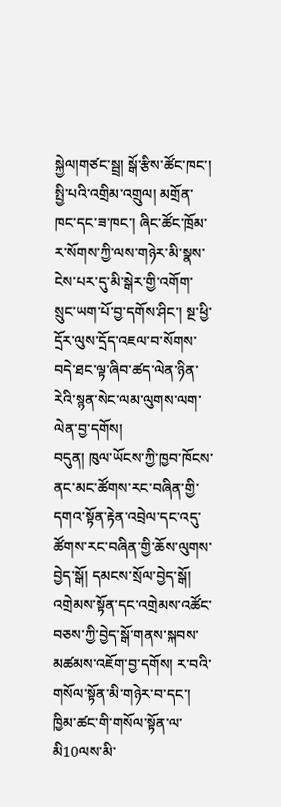སྐྱེལ།གཙང་སྦྲ། སྒོ་རྩིས་ཚོང་ཁང་། སྤྱི་པའི་འགྲིམ་འགྲུལ། མགྲོན་ཁང་དང་ཟ་ཁང་། ཞིང་ཚོང་ཁྲོམ་ར་སོགས་ཀྱི་ལས་གཉེར་མི་སྣས་ངེས་པར་དུ་མི་སྒེར་གྱི་འགོག་སྲུང་ཡག་པོ་བྱ་དགོས་ཤིང་། སྔ་ཕྱི་དྲོར་ལུས་དྲོད་འཇལ་བ་སོགས་བདེ་ཐང་ལྟ་ཞིབ་ཚད་ལེན་ཉིན་རེའི་སྙན་སེང་ལམ་ལུགས་ལག་ལེན་བྱ་དགོས།
བདུན། ཁུལ་ཡོངས་ཀྱི་ཁྱབ་ཁོངས་ནང་མང་ཚོགས་རང་བཞིན་གྱི་དགའ་སྟོན་རྟེན་འབྲེལ་དང་འདུ་ཚོགས་རང་བཞིན་གྱི་ཆོས་ལུགས་བྱེད་སྒོ། དམངས་སྲོལ་བྱེད་སྒོ། འགྲེམས་སྟོན་དང་འགྲེམས་འཚོང་བཅས་ཀྱི་བྱེད་སྒོ་གནས་སྐབས་མཚམས་འཇོག་བྱ་དགོས། ར་བའི་གསོལ་སྟོན་མི་གཉེར་བ་དང་། ཁྱིམ་ཚང་གི་གསོལ་སྟོན་ལ་མི10ལས་མི་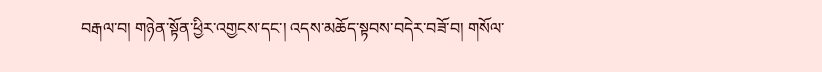བརྒལ་བ། གཉེན་སྟོན་ཕྱིར་འགྱངས་དང་། འདས་མཆོད་སྟབས་བདེར་བཟོ་བ། གསོལ་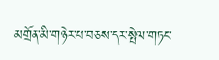མགྲོན་མི་གཉེར་པ་བཅས་དར་སྤེལ་གཏང་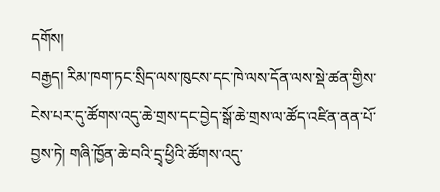དགོས།
བརྒྱད། རིམ་ཁག་ཏང་སྲིད་ལས་ཁུངས་དང་ཁེ་ལས་དོན་ལས་སྡེ་ཚན་གྱིས་ངེས་པར་དུ་ཚོགས་འདུ་ཆེ་གྲས་དང་བྱེད་སྒོ་ཆེ་གྲས་ལ་ཚོད་འཛིན་ནན་པོ་བྱས་ཏེ། གཞི་ཁྱོན་ཆེ་བའི་དྲྭ་ཕྱིའི་ཚོགས་འདུ་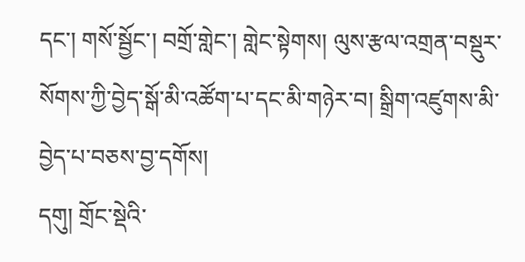དང་། གསོ་སྦྱོང་། བགྲོ་གླེང་། གླེང་སྟེགས། ལུས་རྩལ་འགྲན་བསྡུར་སོགས་ཀྱི་བྱེད་སྒོ་མི་འཚོག་པ་དང་མི་གཉེར་བ། སྒྲིག་འཛུགས་མི་བྱེད་པ་བཅས་བྱ་དགོས།
དགུ། གྲོང་སྡེའི་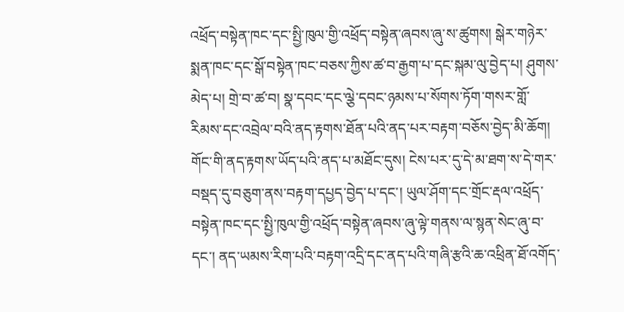འཕྲོད་བསྟེན་ཁང་དང་སྤྱི་ཁུལ་གྱི་འཕྲོད་བསྟེན་ཞབས་ཞུ་ས་ཚུགས། སྒེར་གཉེར་སྨན་ཁང་དང་སྒོ་བསྟེན་ཁང་བཅས་ཀྱིས་ཚ་བ་རྒྱག་པ་དང་སྐམ་ལུ་བྱེད་པ། ཤུགས་མེད་པ། གྲེ་བ་ཚ་བ། སྣ་དབང་དང་ལྕེ་དབང་ཉམས་པ་སོགས་ཏོག་གསར་གློ་རིམས་དང་འབྲེལ་བའི་ནད་རྟགས་ཐོན་པའི་ནད་པར་བརྟག་བཅོས་བྱེད་མི་ཆོག། གོང་གི་ནད་རྟགས་ཡོད་པའི་ནད་པ་མཐོང་དུས། ངེས་པར་དུ་དེ་མ་ཐག་ས་དེ་གར་བསྡད་དུ་བཅུག་ནས་བརྟག་དཔྱད་བྱེད་པ་དང་། ཡུལ་ཤོག་དང་གྲོང་རྡལ་འཕྲོད་བསྟེན་ཁང་དང་སྤྱི་ཁུལ་གྱི་འཕྲོད་བསྟེན་ཞབས་ཞུ་ལྟེ་གནས་ལ་སྙན་སེང་ཞུ་བ་དང་། ནད་ཡམས་རིག་པའི་བརྟག་འདྲི་དང་ནད་པའི་གཞི་རྩའི་ཆ་འཕྲིན་ཐོ་འགོད་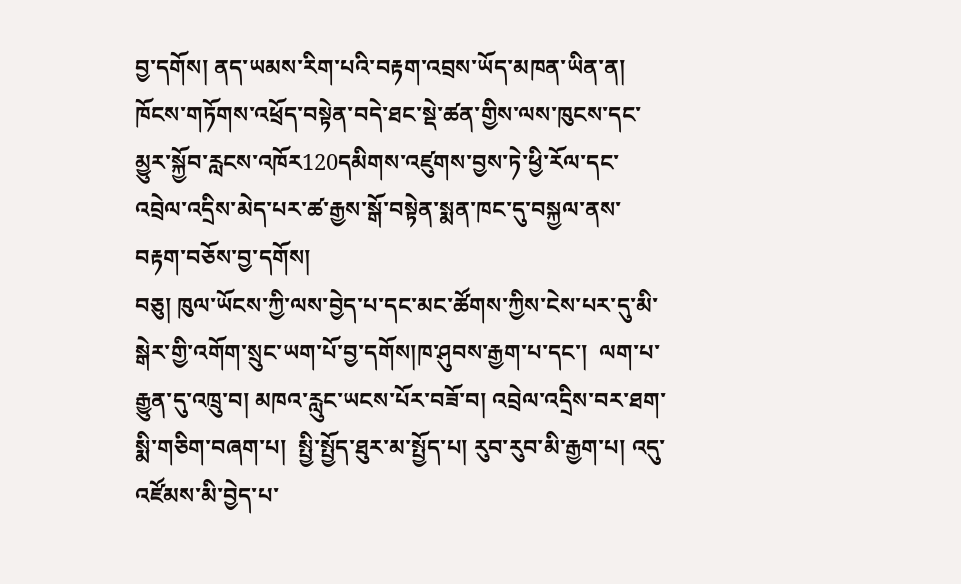བྱ་དགོས། ནད་ཡམས་རིག་པའི་བརྟག་འབྲས་ཡོད་མཁན་ཡིན་ན། ཁོངས་གཏོགས་འཕྲོད་བསྟེན་བདེ་ཐང་སྡེ་ཚན་གྱིས་ལས་ཁུངས་དང་མྱུར་སྐྱོབ་རླངས་འཁོར120དམིགས་འཛུགས་བྱས་ཏེ་ཕྱི་རོལ་དང་འབྲེལ་འདྲིས་མེད་པར་ཚ་རྒྱས་སྒོ་བསྟེན་སྨན་ཁང་དུ་བསྐྱལ་ནས་བརྟག་བཅོས་བྱ་དགོས།
བཅུ། ཁུལ་ཡོངས་ཀྱི་ལས་བྱེད་པ་དང་མང་ཚོགས་ཀྱིས་ངེས་པར་དུ་མི་སྒེར་གྱི་འགོག་སྲུང་ཡག་པོ་བྱ་དགོས།ཁ་ཤུབས་རྒྱག་པ་དང་།  ལག་པ་རྒྱུན་དུ་འཁྲུ་བ། མཁའ་རླུང་ཡངས་པོར་བཟོ་བ། འབྲེལ་འདྲིས་བར་ཐག་སྨི་གཅིག་བཞག་པ།  སྤྱི་སྤྱོད་ཐུར་མ་སྤྱོད་པ། རུབ་རུབ་མི་རྒྱག་པ། འདུ་འཛོམས་མི་བྱེད་པ་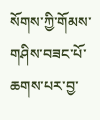སོགས་ཀྱི་གོམས་གཤིས་བཟང་པོ་ཆགས་པར་བྱ་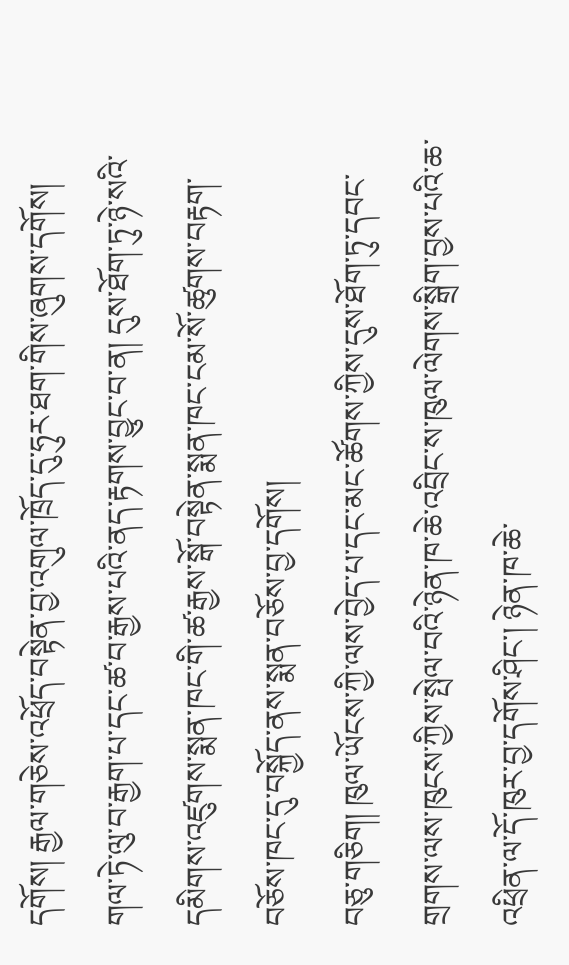དགོས། རྒྱལ་གཅེས་འཕྲོད་བསྟེན་བྱ་འགུལ་ཁྲོད་དུ་ཧུར་ཐག་གིས་ཞུགས་དགོས། གལ་ཏེ་ལུ་བ་རྒྱག་པ་དང་ཚ་བ་རྒྱས་པའི་ནད་རྟགས་བྱུང་བ་ན། དུས་ཐོག་ཏུ་ཉེ་སའི་དམིགས་འཛུགས་སྨན་ཁང་གི་ཚ་རྒྱས་སྒོ་བསྟེན་སྨན་ཁང་ངམ་སོ་ཚུགས་བརྟག་བཅོས་ཁང་དུ་བསྐྱོད་ནས་སྨན་བཅོས་བྱ་དགོས།
བཅུ་གཅིག། ཁུལ་ཡོངས་ཀྱི་ལས་བྱེད་པ་དང་མང་ཚོགས་ཀྱིས་དུས་ཐོག་ཏུ་དབང་གྲགས་ལས་ཁུངས་ཀྱིས་སྤེལ་བའི་ཉེན་ཁ་ཆེ་འབྲིང་ས་ཁུལ་ལེགས་སྒྲིག་བྱས་པའི་ཆ་འཕྲིན་ལ་དོ་ཁུར་བྱ་དགོས་ཤིང་། ཉེན་ཁ་ཆེ་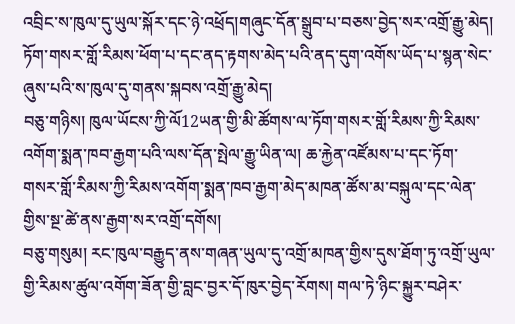འབྲིང་ས་ཁུལ་དུ་ཡུལ་སྐོར་དང་ཉེ་འཕྲོད།གཞུང་དོན་སྒྲུབ་པ་བཅས་བྱེད་སར་འགྲོ་རྒྱུ་མེད། ཏོག་གསར་གློ་རིམས་ཕོག་པ་དང་ནད་རྟགས་མེད་པའི་ནད་དུག་འགོས་ཡོད་པ་སྙན་སེང་ཞུས་པའི་ས་ཁུལ་དུ་གནས་སྐབས་འགྲོ་རྒྱུ་མེད།
བཅུ་གཉིས། ཁུལ་ཡོངས་ཀྱི་ལོ12ཡན་གྱི་མི་ཚོགས་ལ་ཏོག་གསར་གློ་རིམས་ཀྱི་རིམས་འགོག་སྨན་ཁབ་རྒྱག་པའི་ལས་དོན་སྤེལ་རྒྱུ་ཡིན་ལ། ཆ་རྐྱེན་འཛོམས་པ་དང་ཏོག་གསར་གློ་རིམས་ཀྱི་རིམས་འགོག་སྨན་ཁབ་རྒྱག་མེད་མཁན་ཚོས་མ་བསྐུལ་དང་ལེན་གྱིས་སྔ་ཚེ་ནས་རྒྱག་སར་འགྲོ་དགོས།
བཅུ་གསུམ། རང་ཁུལ་བརྒྱུད་ནས་གཞན་ཡུལ་དུ་འགྲོ་མཁན་གྱིས་དུས་ཐོག་ཏུ་འགྲོ་ཡུལ་གྱི་རིམས་ཚུལ་འགོག་ཟོན་གྱི་བླང་བྱར་དོ་ཁུར་བྱེད་རོགས། གལ་ཏེ་ཉིང་སྐྱུར་བཤེར་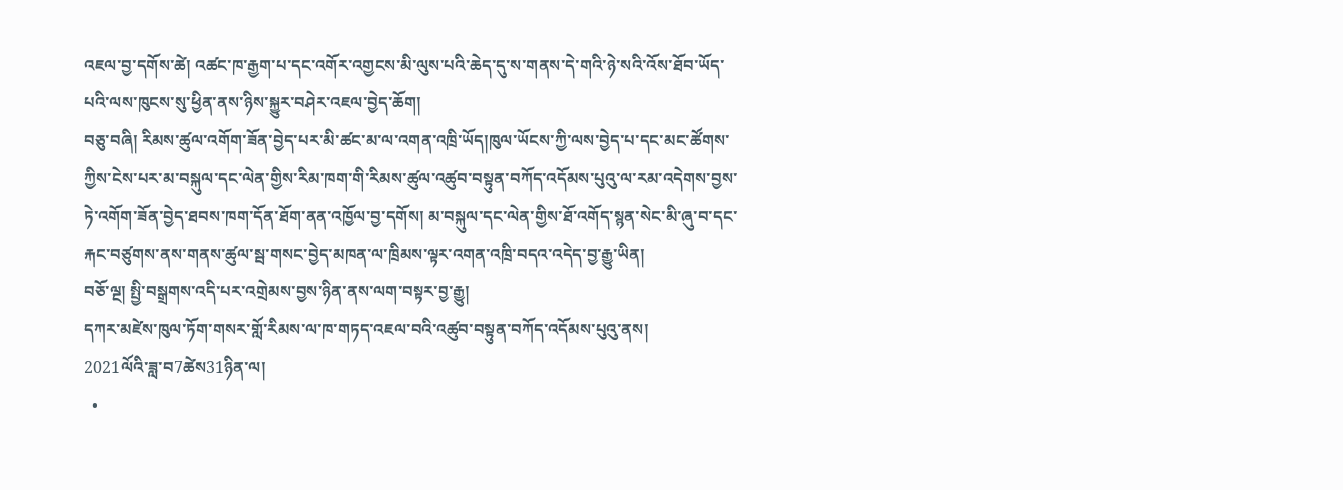འཇལ་བྱ་དགོས་ཚེ། འཚང་ཁ་རྒྱག་པ་དང་འགོར་འགྱངས་མི་ལུས་པའི་ཆེད་དུ་ས་གནས་དེ་གའི་ཉེ་སའི་འོས་ཐོབ་ཡོད་པའི་ལས་ཁུངས་སུ་ཕྱིན་ནས་ཉིས་སྐྱུར་བཤེར་འཇལ་བྱེད་ཆོག།
བཅུ་བཞི། རིམས་ཚུལ་འགོག་ཟོན་བྱེད་པར་མི་ཚང་མ་ལ་འགན་འཁྲི་ཡོད།ཁུལ་ཡོངས་ཀྱི་ལས་བྱེད་པ་དང་མང་ཚོགས་ཀྱིས་ངེས་པར་མ་བསྐུལ་དང་ལེན་གྱིས་རིམ་ཁག་གི་རིམས་ཚུལ་འཚུབ་བསྟུན་བཀོད་འདོམས་པུའུ་ལ་རམ་འདེགས་བྱས་ཏེ་འགོག་ཟོན་བྱེད་ཐབས་ཁག་དོན་ཐོག་ནན་འཁྱོལ་བྱ་དགོས། མ་བསྐུལ་དང་ལེན་གྱིས་ཐོ་འགོད་སྙན་སེང་མི་ཞུ་བ་དང་རྐང་བཙུགས་ནས་གནས་ཚུལ་སྦ་གསང་བྱེད་མཁན་ལ་ཁྲིམས་ལྟར་འགན་འཁྲི་བདའ་འདེད་བྱ་རྒྱུ་ཡིན།
བཅོ་ལྔ། སྤྱི་བསྒྲགས་འདི་པར་འགྲེམས་བྱས་ཉིན་ནས་ལག་བསྟར་བྱ་རྒྱུ།
དཀར་མཛེས་ཁུལ་ཏོག་གསར་གློ་རིམས་ལ་ཁ་གཏད་འཇལ་བའི་འཚུབ་བསྟུན་བཀོད་འདོམས་པུའུ་ནས།
2021ལོའི་ཟླ་བ7ཚེས31ཉིན་ལ།
  •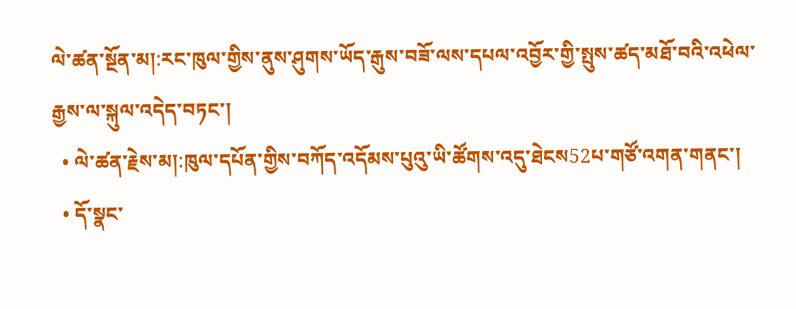ལེ་ཚན་སྔོན་མ།:རང་ཁུལ་གྱིས་ནུས་ཤུགས་ཡོད་རྒུས་བཟོ་ལས་དཔལ་འབྱོར་གྱི་སྤུས་ཚད་མཐོ་བའི་འཕེལ་རྒྱས་ལ་སྐུལ་འདེད་བཏང་།
  • ལེ་ཚན་རྗེས་མ།:ཁུལ་དཔོན་གྱིས་བཀོད་འདོམས་པུའུ་ཡི་ཚོགས་འདུ་ཐེངས52པ་གཙོ་འགན་གནང་།
  • དོ་སྣང་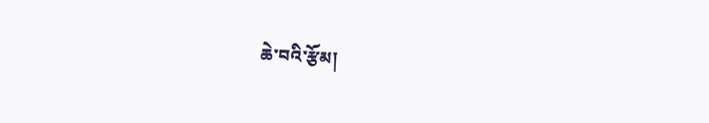ཆེ་བའི་རྩོམ།